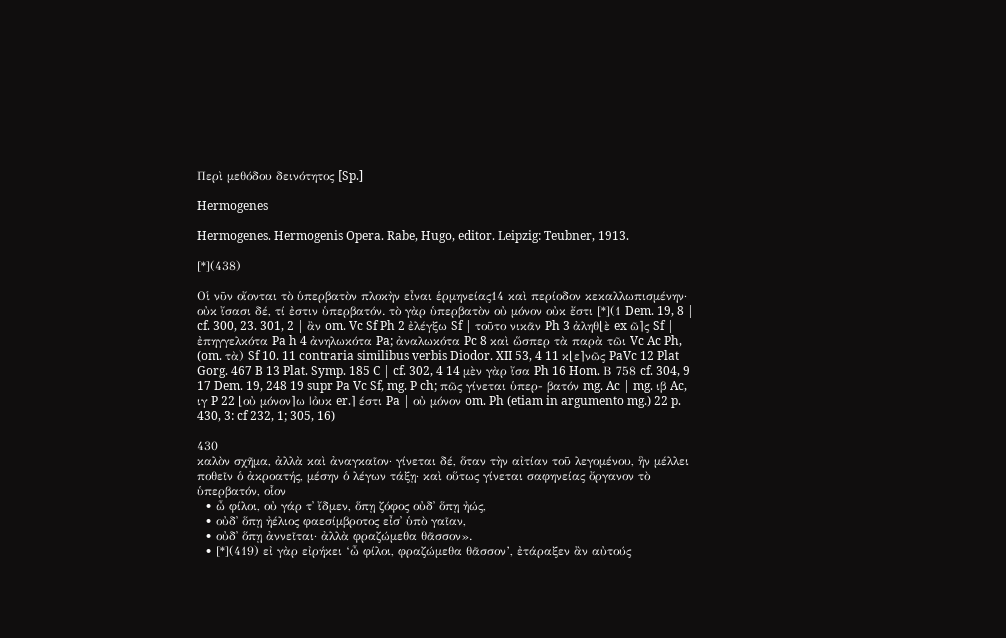Περὶ μεθόδου δεινότητος [Sp.]

Hermogenes

Hermogenes. Hermogenis Opera. Rabe, Hugo, editor. Leipzig: Teubner, 1913.

[*](438)

Οἱ νῦν οἴονται τὸ ὑπερβατὸν πλοκὴν εἶναι ἑρμηνείας14 καὶ περίοδον κεκαλλωπισμένην· οὐκ ἴσασι δέ, τί ἐστιν ὑπερβατόν. τὸ γὰρ ὑπερβατὸν οὐ μόνον οὐκ ἔστι [*](1 Dem. 19, 8 | cf. 300, 23. 301, 2 | ἂν om. Vc Sf Ph 2 ἐλέγξω Sf | τοῦτο νικᾶν Ph 3 ἀληθ⌊ὲ ex ῶ⌉ς Sf | ἐπηγγελκότα Pa h 4 ἀνηλωκότα Pa; ἀναλωκότα Pc 8 καὶ ὥσπερ τὰ παρὰ τῶι Vc Ac Ph, (om. τὰ) Sf 10. 11 contraria similibus verbis Diodor. XII 53, 4 11 κ⌊ε⌉νῶς PaVc 12 Plat Gorg. 467 B 13 Plat. Symp. 185 C | cf. 302, 4 14 μὲν γὰρ ἴσα Ph 16 Hom. Β 758 cf. 304, 9 17 Dem. 19, 248 19 supr Pa Vc Sf, mg. P ch; πῶς γίνεται ὑπερ- βατόν mg. Ac | mg. ιβ Ac, ιγ P 22 ⌊οὐ μόνον⌉ω |ὀυκ er.⌉ έστι Pa | οὐ μόνον om. Ph (etiam in argumento mg.) 22 p. 430, 3: cf 232, 1; 305, 16)

430
καλὸν σχῆμα, ἀλλὰ καὶ ἀναγκαῖον· γίνεται δέ, ὅταν τὴν αἰτίαν τοῦ λεγομένου, ἣν μέλλει ποθεῖν ὁ ἀκροατής, μέσην ὁ λέγων τάξῃ· καὶ οὕτως γίνεται σαφηνείας ὄργανον τὸ ὑπερβατόν, οἷον
  • ὦ φίλοι, οὐ γάρ τ᾿ ἴδμεν, ὅπῃ ζόφος οὐδ᾿ ὅπῃ ἠώς,
  • οὐδ᾿ ὅπῃ ἠέλιος φαεσίμβροτος εἶσ᾿ ὑπὸ γαῖαν,
  • οὐδ᾿ ὅπῃ ἀννεῖται· ἀλλὰ φραζώμεθα θᾶσσον».
  • [*](419) εἰ γὰρ εἰρήκει ‘ὦ φίλοι, φραζώμεθα θᾶσσον’, ἐτάραξεν ἂν αὐτούς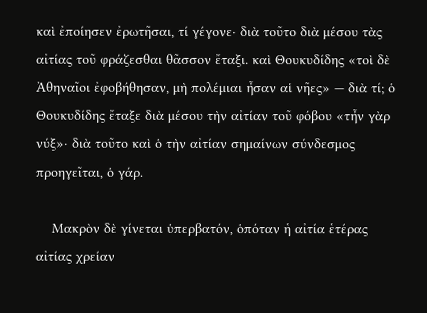καὶ ἐποίησεν ἐρωτῆσαι, τί γέγονε· διὰ τοῦτο διὰ μέσου τὰς αἰτίας τοῦ φράζεσθαι θᾶσσον ἔταξι. καὶ Θουκυδίδης «τοὶ δὲ Ἀθηναῖοι ἐφοβήθησαν, μὴ πολέμιαι ἦσαν αἱ νῆες» — διὰ τί; ὁ Θουκυδίδης ἔταξε διὰ μέσου τὴν αἰτίαν τοῦ φόβου «τἦν γὰρ νύξ»· διὰ τοῦτο καὶ ὁ τὴν αἰτίαν σημαίνων σύνδεσμος προηγεῖται, ὁ γάρ.

    Μακρὸν δὲ γίνεται ὑπερβατόν, ὁπόταν ἡ αἰτία ἑτέρας αἰτίας χρείαν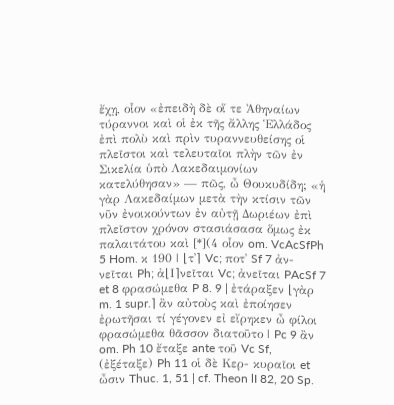ἔχῃ, οἷον «ἐπειδὴ δὲ οἵ τε Ἀθηναίων τύραννοι καὶ οἱ ἐκ τῆς ἄλλης Ἑλλάδος ἐπὶ πολὺ καὶ πρὶν τυραννευθείσης οἱ πλεῖστοι καὶ τελευταῖοι πλὴν τῶν ἐν Σικελία ὑπὸ Λακεδαιμονίων κατελύθησαν» — πῶς, ὦ Θουκυδίδη; «ἡ γὰρ Λακεδαίμων μετὰ τὴν κτίσιν τῶν νῦν ἐνοικούντων ἐν αὐτῇ Δωριέων ἐπὶ πλεῖστον χρόνον στασιάσασα ὅμως ἐκ παλαιτάτου καὶ [*](4 οἷον om. VcAcSfPh 5 Hom. κ 190 | ⌊τ᾿⌉ Vc; ποτ᾿ Sf 7 ἀν- νεῖται Ph; ἀ⌊Ι⌉νεῖται Vc; ἀνεῖται PAcSf 7 et 8 φρασώμεθα P 8. 9 | ἐτάραξεν ⌊γὰρ m. 1 supr.⌉ ἂν αὐτοὺς καὶ ἐποίησεν ἐρωτῆσαι τί γέγονεν εἰ εἴρηκεν ὦ φίλοι φρασώμεθα θᾶσσον διατοῦτο | Pc 9 ἂν om. Ph 10 ἔταξε ante τοῦ Vc Sf, (ἐξέταξε) Ph 11 οἱ δὲ Κερ- κυραῖοι et ὦσιν Thuc. 1, 51 | cf. Theon lI 82, 20 Sp.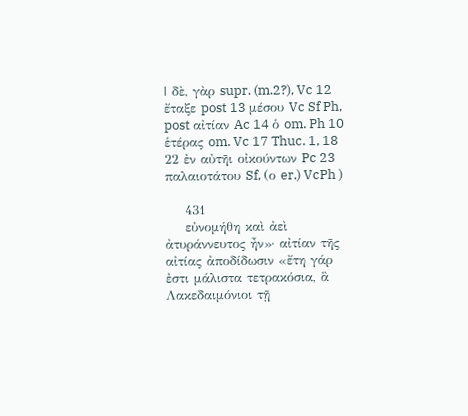| δὲ, γὰρ supr. (m.2?), Vc 12 ἔταξε post 13 μέσου Vc Sf Ph, post αἰτίαν Ac 14 ὁ om. Ph 10 ἑτέρας om. Vc 17 Thuc. 1, 18 22 ἐν αὐτῆι οἰκούντων Pc 23 παλαιοτάτου Sf, (ο er.) VcPh )

    431
    εὐνομήθη καὶ ἀεὶ ἀτυράννευτος ἦν»· αἰτίαν τῆς αἰτίας ἀποδίδωσιν «ἔτη γάρ ἐστι μάλιστα τετρακόσια, ἃ Λακεδαιμόνιοι τῇ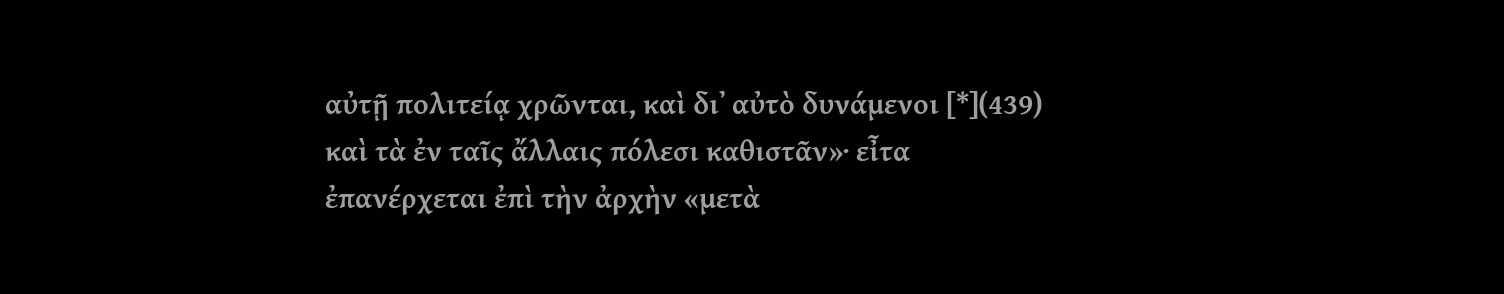αὐτῇ πολιτείᾳ χρῶνται, καὶ δι᾿ αὐτὸ δυνάμενοι [*](439) καὶ τὰ ἐν ταῖς ἄλλαις πόλεσι καθιστᾶν»· εἶτα ἐπανέρχεται ἐπὶ τὴν ἀρχὴν «μετὰ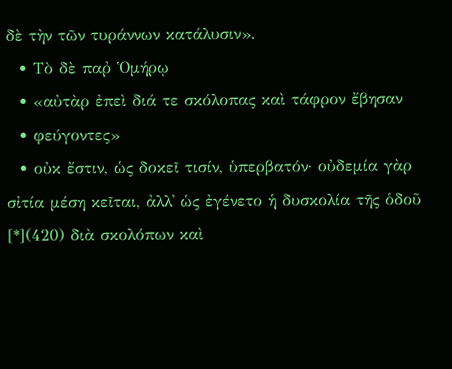δὲ τὴν τῶν τυράννων κατάλυσιν».
  • Τὸ δὲ παῤ Ὁμήρῳ
  • «αὐτὰρ ἐπεὶ διά τε σκόλοπας καὶ τάφρον ἔβησαν
  • φεύγοντες»
  • οὐκ ἔστιν, ὡς δοκεῖ τισίν, ὑπερβατόν· οὐδεμία γὰρ σἰτία μέση κεῖται, ἀλλ᾿ ὡς ἐγένετο ἡ δυσκολία τῆς ὁδοῦ [*](420) διὰ σκολόπων καὶ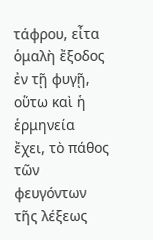τάφρου, εἶτα ὁμαλὴ ἔξοδος ἐν τῇ φυγῇ, οὕτω καὶ ἡ ἑρμηνεία ἔχει, τὸ πάθος τῶν φευγόντων τῆς λέξεως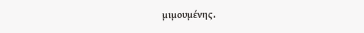μιμουμένης.